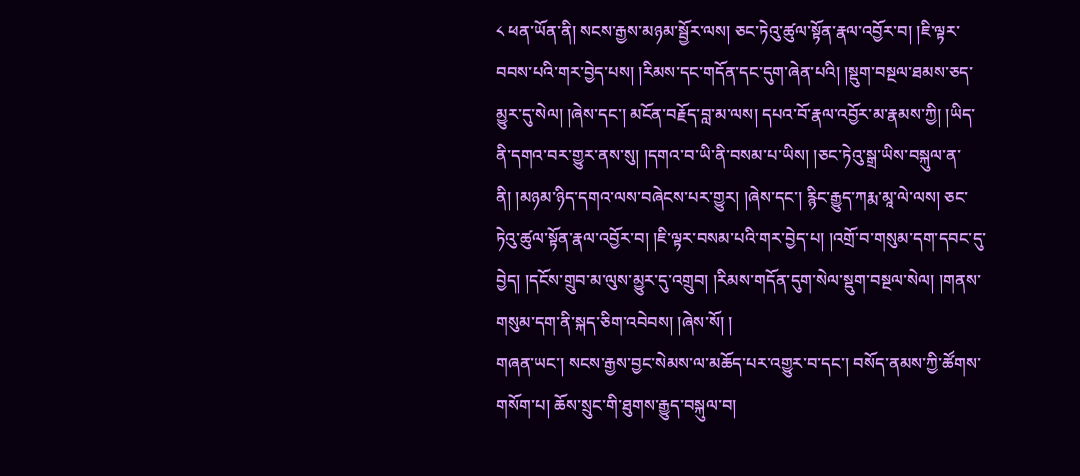༨ ཕན་ཡོན་ནི། སངས་རྒྱས་མཉམ་སྦྱོར་ལས། ཅང་ཏེའུ་ཚུལ་སྟོན་རྣལ་འབྱོར་བ། །ཇི་ལྟར་བབས་པའི་གར་བྱེད་པས། །རིམས་དང་གདོན་དང་དུག་ཞེན་པའི། །སྡུག་བསྔལ་ཐམས་ཅད་མྱུར་དུ་སེལ། །ཞེས་དང་། མངོན་བརྗོད་བླ་མ་ལས། དཔའ་བོ་རྣལ་འབྱོར་མ་རྣམས་ཀྱི། །ཡིད་ནི་དགའ་བར་གྱུར་ནས་སུ། །དགའ་བ་ཡི་ནི་བསམ་པ་ཡིས། །ཅང་ཏེའུ་སྒྲ་ཡིས་བསྐུལ་ན་ནི། །མཉམ་ཉིད་དགའ་ལས་བཞེངས་པར་གྱུར། །ཞེས་དང་། རྙིང་རྒྱུད་ཀརྨ་མཱ་ལེ་ལས། ཅང་ཏེའུ་ཚུལ་སྟོན་རྣལ་འབྱོར་བ། །ཇི་ལྟར་བསམ་པའི་གར་བྱེད་པ། །འགྲོ་བ་གསུམ་དག་དབང་དུ་བྱེད། །དངོས་གྲུབ་མ་ལུས་མྱུར་དུ་འགྲུབ། །རིམས་གདོན་དུག་སེལ་སྡུག་བསྔལ་སེལ། །གནས་གསུམ་དག་ནི་སྐད་ཅིག་འབེབས། །ཞེས་སོ། །
གཞན་ཡང་། སངས་རྒྱས་བྱང་སེམས་ལ་མཆོད་པར་འགྱུར་བ་དང་། བསོད་ནམས་ཀྱི་ཚོགས་གསོག་པ། ཆོས་སྲུང་གི་ཐུགས་རྒྱུད་བསྐུལ་བ།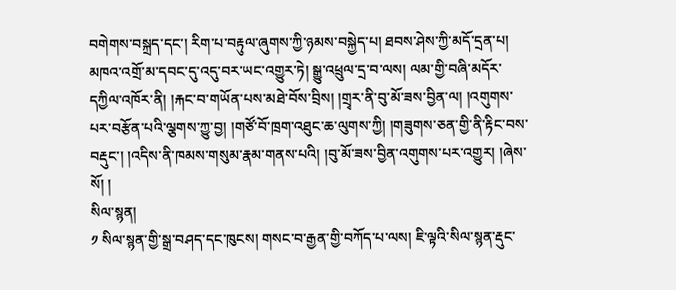བགེགས་བསྐྲད་དང་། རིག་པ་བརྟུལ་ཞུགས་ཀྱི་ཉམས་བསྐྱེད་པ། ཐབས་ཤེས་ཀྱི་མདོ་དྲན་པ། མཁའ་འགྲོ་མ་དབང་དུ་འདུ་བར་ཡང་འགྱུར་ཏེ། སྒྱུ་འཕྲུལ་དྲ་བ་ལས། ལམ་གྱི་བཞི་མདོར་དཀྱིལ་འཁོར་ནི། །རྐང་བ་གཡོན་པས་མཐེ་བོས་བྲིས། །གྲྭར་ནི་བུ་མོ་ཟས་བྱིན་ལ། །འགུགས་པར་བརྩོན་པའི་ལྕགས་ཀྱུ་བྱ། །གཙོ་བོ་ཁྲག་འཐུང་ཆ་ལུགས་ཀྱི། །གཟུགས་ཅན་གྱི་ནི་རྟིང་བས་བརྡུང་། །འདིས་ནི་ཁམས་གསུམ་རྣམ་གནས་པའི། །བུ་མོ་ཟས་བྱིན་འགུགས་པར་འགྱུར། །ཞེས་སོ། །
སིལ་སྙན།
༡ སིལ་སྙན་གྱི་སྒྲ་བཤད་དང་ཁུངས། གསང་བ་རྒྱན་གྱི་བཀོད་པ་ལས། ཇི་ལྟའི་སིལ་སྙན་རྡུང་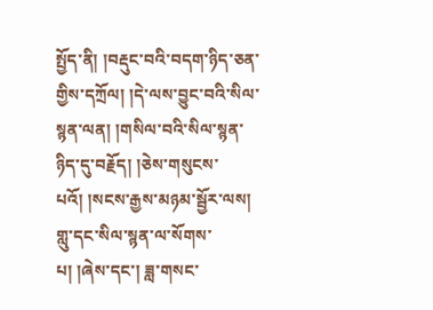སྤྱོད་ནི། །བརྡུང་བའི་བདག་ཉིད་ཅན་གྱིས་དཀྲོལ། །དེ་ལས་བྱུང་བའི་སིལ་སྙན་ལན། །གསིལ་བའི་སིལ་སྙན་ཉིད་དུ་བརྗོད། །ཅེས་གསུངས་པའོ། །སངས་རྒྱས་མཉམ་སྦྱོར་ལས། གླུ་དང་སིལ་སྙན་ལ་སོགས་པ། །ཞེས་དང་། ཟླ་གསང་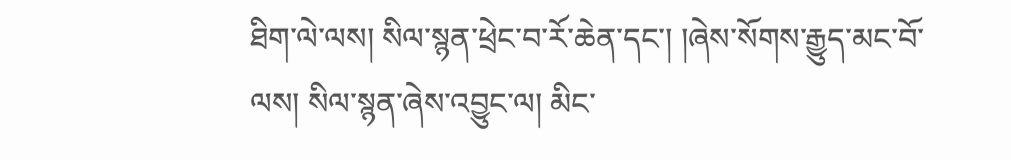ཐིག་ལེ་ལས། སིལ་སྙན་ཕྲེང་བ་རོ་ཆེན་དང་། །ཞེས་སོགས་རྒྱུད་མང་བོ་ལས། སིལ་སྙན་ཞེས་འབྱུང་ལ། མིང་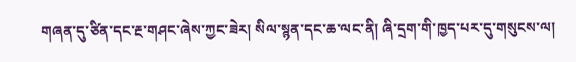གཞན་དུ་ཙིན་དང་རྔ་གཤང་ཞེས་ཀྱང་ཟེར། སིལ་སྙན་དང་ཆ་ལང་ནི། ཞི་དྲག་གི་ཁྱད་པར་དུ་གསུངས་ལ།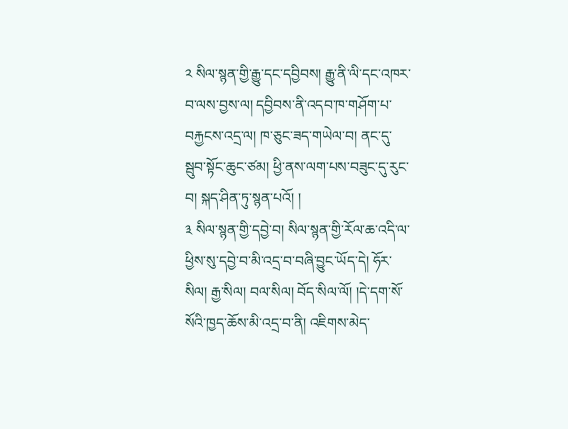༢ སིལ་སྙན་གྱི་རྒྱུ་དང་དབྱིབས། རྒྱུ་ནི་ལི་དང་འཁར་བ་ལས་བྱས་ལ། དབྱིབས་ནི་འདབ་ཁ་གཤོག་པ་བརྐྱངས་འདྲ་ལ། ཁ་ཅུང་ཟད་གཡེལ་བ། ནང་དུ་སྦུབ་སྟོང་ཆུང་ཙམ། ཕྱི་ནས་ལག་པས་བཟུང་དུ་རུང་བ། སྐད་ཤིན་ཏུ་སྙན་པའོ། །
༣ སིལ་སྙན་གྱི་དབྱེ་བ། སིལ་སྙན་གྱི་རོལ་ཆ་འདི་ལ་ཕྱིས་སུ་དབྱེ་བ་མི་འདྲ་བ་བཞི་བྱུང་ཡོད་དེ། ཧོར་སིལ། རྒྱ་སིལ། བལ་སིལ། བོད་སིལ་ལོ། །དེ་དག་སོ་སོའི་ཁྱད་ཆོས་མི་འདྲ་བ་ནི། འཇིགས་མེད་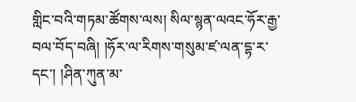གླིང་བའི་གཏམ་ཚོགས་ལས། སིལ་སྙན་ལའང་ཧོར་རྒྱ་བལ་བོད་བཞི། །ཧོར་ལ་རིགས་གསུམ་ཛ་ལན་དྷ་ར་དང་། །ཤིན་ཀུན་མ་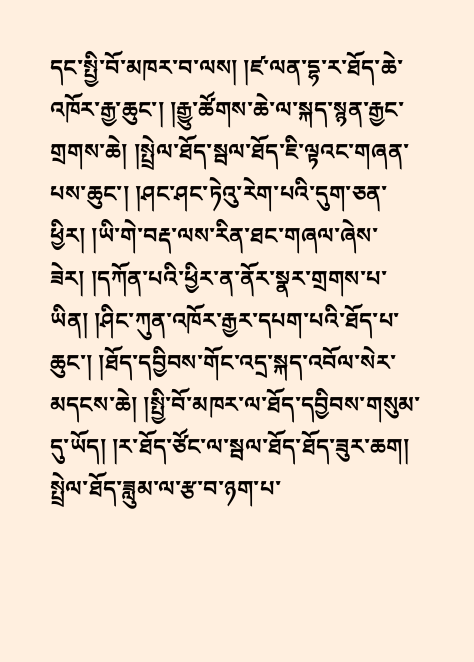དང་སྤྱི་བོ་མཁར་བ་ལས། །ཛ་ལན་དྷ་ར་ཐོད་ཆེ་འཁོར་རྒྱ་ཆུང་། །རྒྱུ་ཚོགས་ཆེ་ལ་སྐད་སྙན་རྒྱང་གྲགས་ཆེ། །སྤྲེལ་ཐོད་སྦལ་ཐོད་ཇི་ལྟའང་གཞན་པས་ཆུང་། །ཤང་ཤང་ཏེའུ་རེག་པའི་དུག་ཅན་ཕྱིར། །ཡི་གེ་བརྡ་ལས་རིན་ཐང་གཞལ་ཞེས་ཟེར། །དཀོན་པའི་ཕྱིར་ན་ནོར་སྣར་གྲགས་པ་ཡིན། །ཤིང་ཀུན་འཁོར་རྒྱར་དཔག་པའི་ཐོད་པ་ཆུང་། །ཐོད་དབྱིབས་གོང་འདྲ་སྐད་འབོལ་སེར་མདངས་ཆེ། །སྤྱི་བོ་མཁར་ལ་ཐོད་དབྱིབས་གསུམ་དུ་ཡོད། །ར་ཐོད་ཙོང་ལ་སྦལ་ཐོད་ཐོད་ཟུར་ཆག། སྤྲེལ་ཐོད་ཟླུམ་ལ་རྩ་བ་ཉག་པ་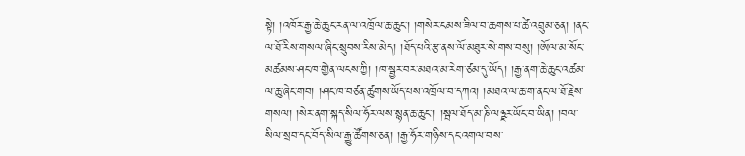སྟེ། །འཁོར་རྒྱ་ཆེ་ཆུང་རན་ལ་འཁྲོལ་ཆ་ཆུང་། །གསེར་ངམས་ཟིལ་བ་ཆགས་པ་ཚེ་འབྲུམ་ཅན། །ནང་ལ་ཐོ་རིས་གསལ་ཞིང་སྲུབས་རིས་མེད། །ཐོད་པའི་རྩ་ནས་ལོ་མཐུར་སེ་གས་བསུ། །ཨོལ་མ་སོང་མཚམས་ཤང་ཁ་གྱེན་ལངས་ཀྱི། །ཁ་སྦྱར་བར་མཐའ་མ་རེག་ཙམ་དུ་ཡོད། །རྒྱ་ནག་ཆེ་ཆུང་འཚམ་ལ་ཆུ་ཞེང་གབ། །ཤང་ཁ་བཙན་ཚུགས་ཡོད་པས་འཁྲོལ་བ་དཀའ། །མཐའ་ལ་ཆ་ག་ནང་ལ་ཐོ་རྗེས་གསལ། །སེར་ནག་སྐད་སིལ་ཧོར་ལས་སྙན་ཆ་ཆུང་། །སྦལ་ཐོད་མ་ཎི་ལཉྫར་ཡོང་བ་ཡིན། །བལ་སིལ་སྲབ་དང་བོད་སིལ་རྒྱུ་ཚོགས་ཅན། །རྒྱ་ཧོར་གཉིས་དང་འགལ་བས་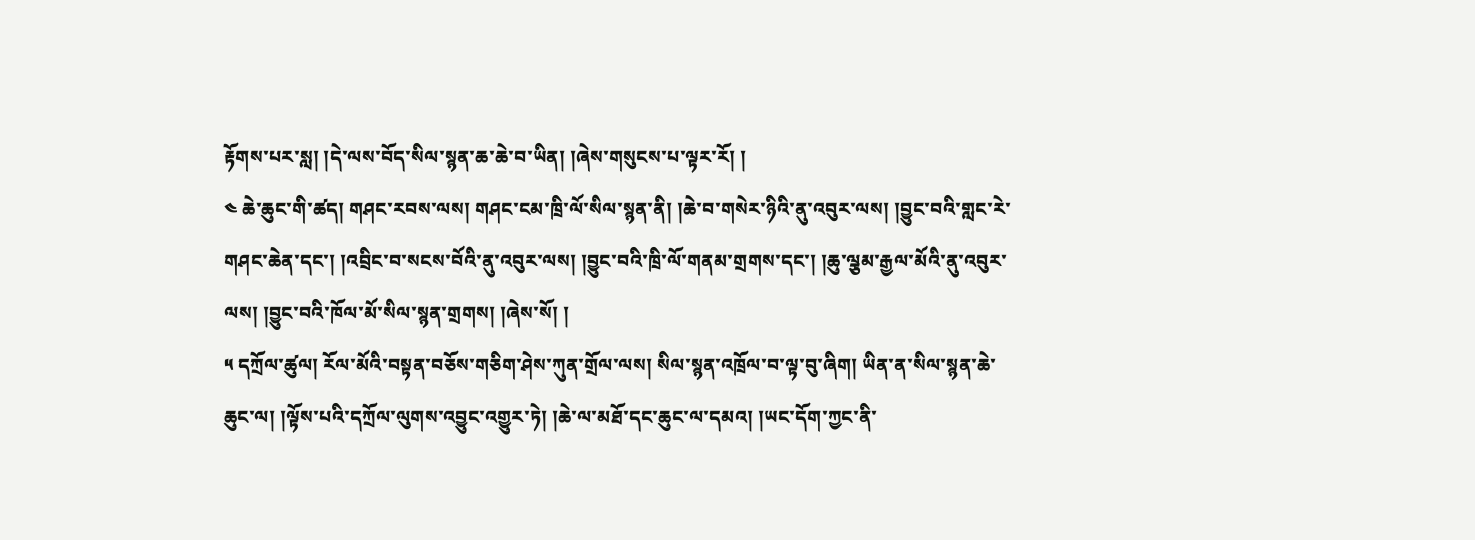རྟོགས་པར་སླ། །དེ་ལས་བོད་སིལ་སྙན་ཆ་ཆེ་བ་ཡིན། །ཞེས་གསུངས་པ་ལྟར་རོ། །
༤ ཆེ་ཆུང་གི་ཚད། གཤང་རབས་ལས། གཤང་ངམ་ཁྲི་ལོ་སིལ་སྙན་ནི། །ཆེ་བ་གསེར་ཉིའི་ནུ་འབུར་ལས། །བྱུང་བའི་གླང་རེ་གཤང་ཆེན་དང་། །འབྲིང་བ་སངས་བོའི་ནུ་འབུར་ལས། །བྱུང་བའི་ཁྲི་ལོ་གནམ་གྲགས་དང་། །ཆུ་ལྕམ་རྒྱལ་མོའི་ནུ་འབུར་ལས། །བྱུང་བའི་ཁོལ་མོ་སིལ་སྙན་གྲགས། །ཞེས་སོ། །
༥ དཀྲོལ་ཚུལ། རོལ་མོའི་བསྟན་བཅོས་གཅིག་ཤེས་ཀུན་གྲོལ་ལས། སིལ་སྙན་འཁྲོལ་བ་ལྟ་བུ་ཞིག། ཡིན་ན་སིལ་སྙན་ཆེ་ཆུང་ལ། །ལྟོས་པའི་དཀྲོལ་ལུགས་འབྱུང་འགྱུར་ཏེ། །ཆེ་ལ་མཐོ་དང་ཆུང་ལ་དམའ། །ཡང་དོག་ཀྱང་ནི་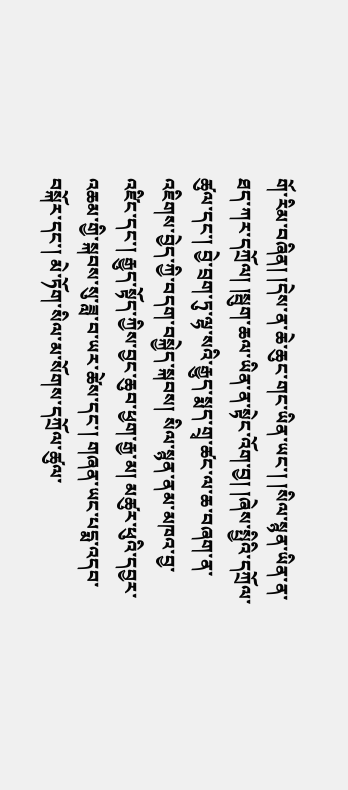གོ་རིམ་བཞིན། །དེས་ན་ཆེ་ཆུང་གང་ཡིན་ཡང་། །སིལ་སྙན་ཡིན་ན་ཐད་ཀར་དཀྲོལ། །སྦུག་ཆལ་ཡིན་ན་སྟེང་འོག་བྱ། །ཞེས་སྤྱིའི་དཀྲོལ་ཚུལ་དང་། བྱེ་བྲག་ཏུ་ལྷ་སའི་རྒྱུད་སྨད་གྲྭ་ཚང་ལ་ཆ་བཞག་ན་འཇིགས་བྱེད་ཀྱི་བདག་བསྐྱེད་སྐབས། སིལ་སྙན་ནམ་མཁའ་བྱ་འཛིང་དང་། རྒྱུད་སྟོད་ཀྱིས་བྱང་ཆུབ་ཕྱག་རྒྱ་མ། མཚུར་ཕུའི་དབྱར་འཆམ་གྱི་སྐབས་སུ་ཟླ་བ་ཡར་ཚེས་དང་། གཞན་ཡང་པདྨ་འདབ་བསྐོར་དང་། མེ་ཏོག་སིལ་མ་སོགས་དཀྲོལ་ཚུལ་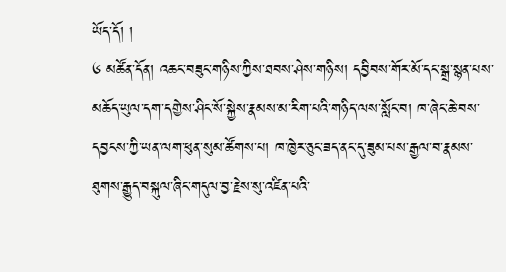ཡོད་དོ། །
༦ མཚོན་དོན། འཆང་བཟུང་གཉིས་ཀྱིས་ཐབས་ཤེས་གཉིས། དབྱིབས་གོར་མོ་དང་སྒྲ་སྙན་པས་མཆོད་ཡུལ་དག་དགྱེས་ཤིང་སོ་སྐྱེས་རྣམས་མ་རིག་པའི་གཉིད་ལས་སློང་བ། ཁ་ཞེང་ཆེ་བས་དབྱངས་ཀྱི་ཡན་ལག་ཕུན་སུམ་ཚོགས་པ། ཁ་ཁྱེར་ཅུང་ཟད་ནང་དུ་ཟུམ་པས་རྒྱལ་བ་རྣམས་ཐུགས་རྒྱུད་བསྐུལ་ཞིང་གདུལ་བྱ་རྗེས་སུ་འཛིན་པའི་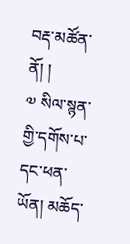བརྡ་མཚོན་ནོ། །
༧ སིལ་སྙན་གྱི་དགོས་པ་དང་ཕན་ཡོན། མཆོད་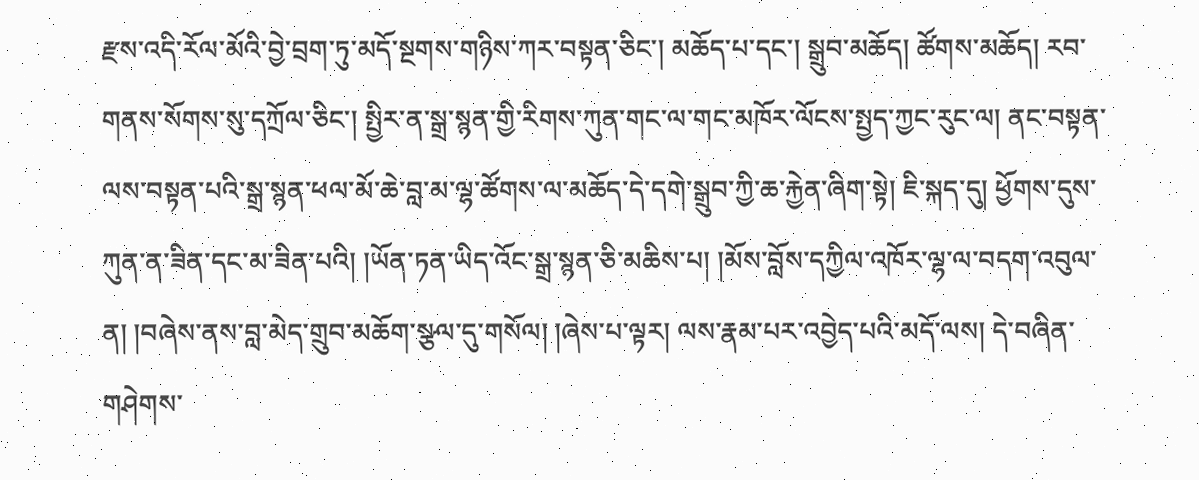རྫས་འདི་རོལ་མོའི་བྱེ་བྲག་ཏུ་མདོ་སྔགས་གཉིས་ཀར་བསྟན་ཅིང་། མཆོད་པ་དང་། སྒྲུབ་མཆོད། ཚོགས་མཆོད། རབ་གནས་སོགས་སུ་དཀྲོལ་ཅིང་། སྤྱིར་ན་སྒྲ་སྙན་གྱི་རིགས་ཀུན་གང་ལ་གང་མཁོར་ལོངས་སྤྱད་ཀྱང་རུང་ལ། ནང་བསྟན་ལས་བསྟན་པའི་སྒྲ་སྙན་ཕལ་མོ་ཆེ་བླ་མ་ལྷ་ཚོགས་ལ་མཆོད་དེ་དགེ་སྒྲུབ་ཀྱི་ཆ་རྐྱེན་ཞིག་སྟེ། ཇི་སྐད་དུ། ཕྱོགས་དུས་ཀུན་ན་ཟིན་དང་མ་ཟིན་པའི། །ཡོན་ཏན་ཡིད་འོང་སྒྲ་སྙན་ཅི་མཆིས་པ། །མོས་བློས་དཀྱིལ་འཁོར་ལྷ་ལ་བདག་འབུལ་ན། །བཞེས་ནས་བླ་མེད་གྲུབ་མཆོག་སྩལ་དུ་གསོལ། །ཞེས་པ་ལྟར། ལས་རྣམ་པར་འབྱེད་པའི་མདོ་ལས། དེ་བཞིན་གཤེགས་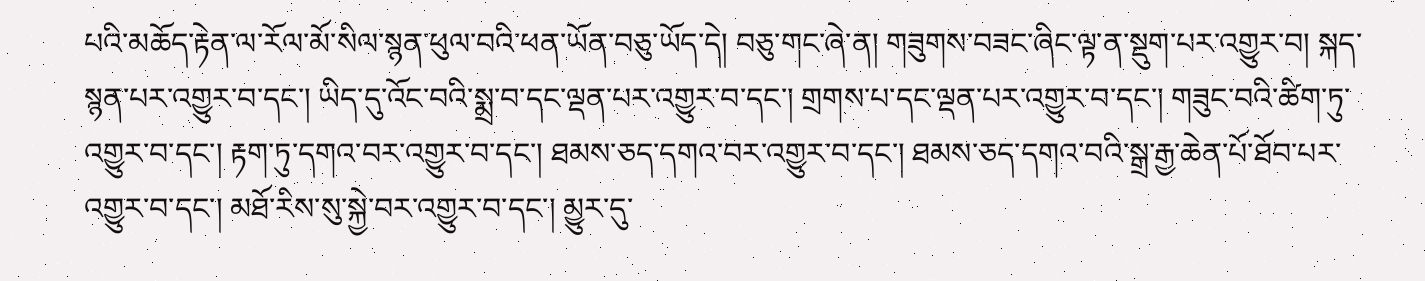པའི་མཆོད་རྟེན་ལ་རོལ་མོ་སིལ་སྙན་ཕུལ་བའི་ཕན་ཡོན་བཅུ་ཡོད་དེ། བཅུ་གང་ཞེ་ན། གཟུགས་བཟང་ཞིང་ལྟ་ན་སྡུག་པར་འགྱུར་བ། སྐད་སྙན་པར་འགྱུར་བ་དང་། ཡིད་དུ་འོང་བའི་སྨྲ་བ་དང་ལྡན་པར་འགྱུར་བ་དང་། གྲགས་པ་དང་ལྡན་པར་འགྱུར་བ་དང་། གཟུང་བའི་ཚིག་ཏུ་འགྱུར་བ་དང་། རྟག་ཏུ་དགའ་བར་འགྱུར་བ་དང་། ཐམས་ཅད་དགའ་བར་འགྱུར་བ་དང་། ཐམས་ཅད་དགའ་བའི་སྒྲ་རྒྱ་ཆེན་པོ་ཐོབ་པར་འགྱུར་བ་དང་། མཐོ་རིས་སུ་སྐྱེ་བར་འགྱུར་བ་དང་། མྱུར་དུ་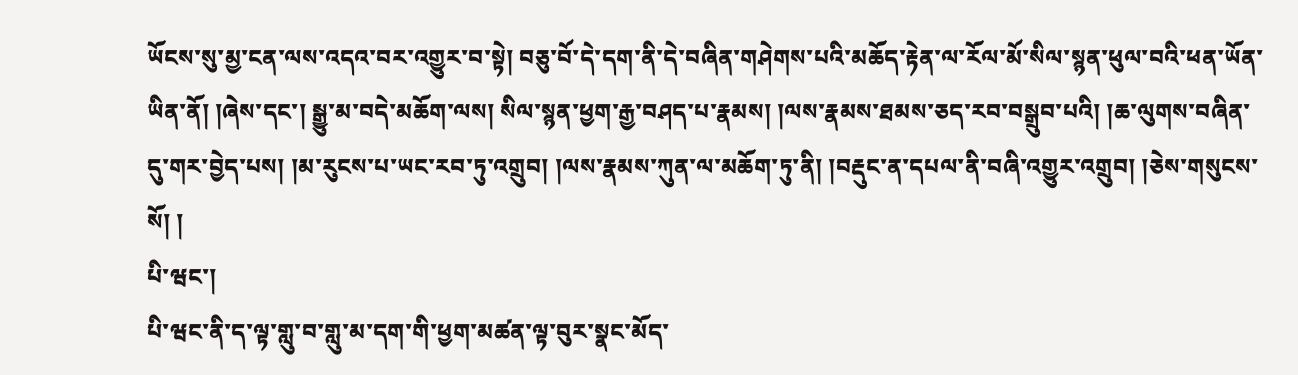ཡོངས་སུ་མྱ་ངན་ལས་འདའ་བར་འགྱུར་བ་སྟེ། བཅུ་བོ་དེ་དག་ནི་དེ་བཞིན་གཤེགས་པའི་མཆོད་རྟེན་ལ་རོལ་མོ་སིལ་སྙན་ཕུལ་བའི་ཕན་ཡོན་ཡིན་ནོ། །ཞེས་དང་། སྒྱུ་མ་བདེ་མཆོག་ལས། སིལ་སྙན་ཕྱག་རྒྱ་བཤད་པ་རྣམས། །ལས་རྣམས་ཐམས་ཅད་རབ་བསྒྲུབ་པའི། །ཆ་ལུགས་བཞིན་དུ་གར་བྱེད་པས། །མ་རུངས་པ་ཡང་རབ་ཏུ་འགྲུབ། །ལས་རྣམས་ཀུན་ལ་མཆོག་ཏུ་ནི། །བརྡུང་ན་དཔལ་ནི་བཞི་འགྱུར་འགྲུབ། །ཅེས་གསུངས་སོ། །
པི་ཝང་།
པི་ཝང་ནི་ད་ལྟ་གླུ་བ་གླུ་མ་དག་གི་ཕྱག་མཚན་ལྟ་བུར་སྣང་མོད་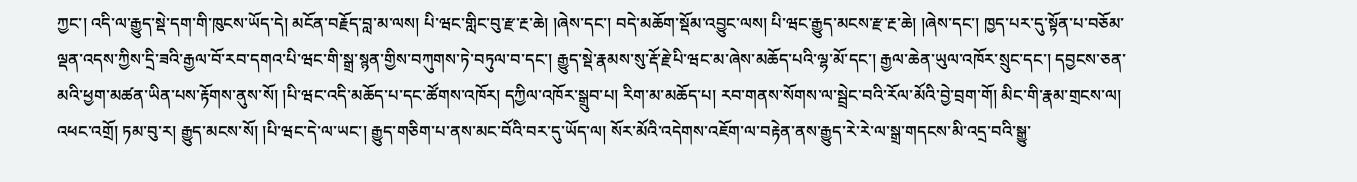ཀྱང་། འདི་ལ་རྒྱུད་སྡེ་དག་གི་ཁུངས་ཡོད་དེ། མངོན་བརྗོད་བླ་མ་ལས། པི་ཝང་གླིང་བུ་རྫ་རྔ་ཆེ། །ཞེས་དང་། བདེ་མཆོག་སྡོམ་འབྱུང་ལས། པི་ཝང་རྒྱུད་མངས་རྫ་རྔ་ཆེ། །ཞེས་དང་། ཁྱད་པར་དུ་སྟོན་པ་བཅོམ་ལྡན་འདས་ཀྱིས་དྲི་ཟའི་རྒྱལ་བོ་རབ་དགའ་པི་ཝང་གི་སྒྲ་སྙན་གྱིས་བཀུགས་ཏེ་བཏུལ་བ་དང་། རྒྱུད་སྡེ་རྣམས་སུ་རྡོ་རྗེ་པི་ཝང་མ་ཞེས་མཆོད་པའི་ལྷ་མོ་དང་། རྒྱལ་ཆེན་ཡུལ་འཁོར་སྲུང་དང་། དབྱངས་ཅན་མའི་ཕྱག་མཚན་ཡིན་པས་རྟོགས་ནུས་སོ། །པི་ཝང་འདི་མཆོད་པ་དང་ཚོགས་འཁོར། དཀྱིལ་འཁོར་སྒྲུབ་པ། རིག་མ་མཆོད་པ། རབ་གནས་སོགས་ལ་སྦྲེང་བའི་རོལ་མོའི་བྱེ་བྲག་གོ། མིང་གི་རྣམ་གྲངས་ལ། འཕང་འགྲོ། ཏམ་བུ་ར། རྒྱུད་མངས་སོ། །པི་ཝང་དེ་ལ་ཡང་། རྒྱུད་གཅིག་པ་ནས་མང་བོའི་བར་དུ་ཡོད་ལ། སོར་མོའི་འདེགས་འཇོག་ལ་བརྟེན་ནས་རྒྱུད་རེ་རེ་ལ་སྒྲ་གདངས་མི་འདྲ་བའི་སྒྱུ་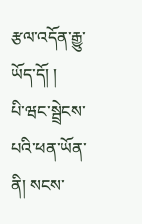རྩལ་འདོན་རྒྱུ་ཡོད་དོ། །
པི་ཝང་སྦྲེངས་པའི་ཕན་ཡོན་ནི། སངས་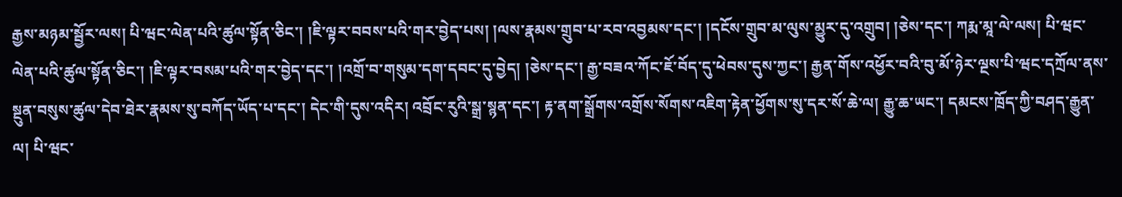རྒྱས་མཉམ་སྦྱོར་ལས། པི་ཝང་ལེན་པའི་ཚུལ་སྟོན་ཅིང་། །ཇི་ལྟར་བབས་པའི་གར་བྱེད་པས། །ལས་རྣམས་གྲུབ་པ་རབ་འབྱམས་དང་། །དངོས་གྲུབ་མ་ལུས་མྱུར་དུ་འགྲུབ། །ཅེས་དང་། ཀརྨ་མཱ་ལེ་ལས། པི་ཝང་ལེན་པའི་ཚུལ་སྟོན་ཅིང་། །ཇི་ལྟར་བསམ་པའི་གར་བྱེད་དང་། །འགྲོ་བ་གསུམ་དག་དབང་དུ་བྱེད། །ཅེས་དང་། རྒྱ་བཟའ་ཀོང་ཇོ་བོད་དུ་ཕེབས་དུས་ཀྱང་། རྒྱན་གོས་འཕྱོར་བའི་བུ་མོ་ཉེར་ལྔས་པི་ཝང་དཀྲོལ་ནས་སྔུན་བསུས་ཚུལ་དེབ་ཐེར་རྣམས་སུ་བཀོད་ཡོད་པ་དང་། དེང་གི་དུས་འདིར། འབྲོང་རུའི་སྒྲ་སྙན་དང་། རྟ་ནག་སྒྲོགས་འགྲོས་སོགས་འཇིག་རྟེན་ཕྱོགས་སུ་དར་སོ་ཆེ་ལ། རྒྱུ་ཆ་ཡང་། དམངས་ཁྲོད་ཀྱི་བཤད་རྒྱུན་ལ། པི་ཝང་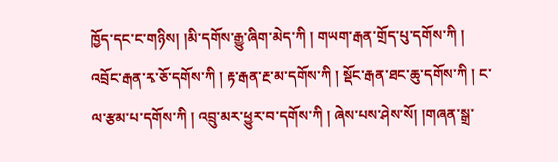ཁྱོད་དང་ང་གཉིས། །མི་དགོས་རྒྱུ་ཞིག་མེད་ཀི ། གཡག་རྒན་གྲོད་པུ་དགོས་ཀི ། འབྲོང་རྒན་རྭ་ཅོ་དགོས་ཀི ། རྟ་རྒན་རྔ་མ་དགོས་ཀི ། སྡོང་རྒན་ཐང་ཆུ་དགོས་ཀི ། ང་ལ་རྩམ་པ་དགོས་ཀི ། འབྲུ་མར་ཕྱུར་བ་དགོས་ཀི ། ཞེས་པས་ཤེས་སོ། །གཞན་སྒྲ་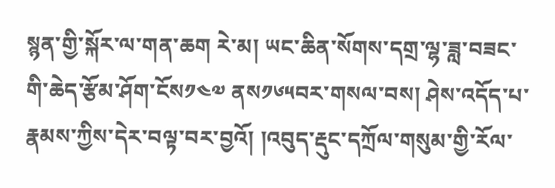སྙན་གྱི་སྐོར་ལ་གན་ཆག རེ་མ། ཡང་ཆིན་སོགས་དགྲ་ལྷ་ཟླ་བཟང་གི་ཆེད་རྩོམ་ཤོག་ངོས༡༤༧ ནས༡༦༥བར་གསལ་བས། ཤེས་འདོད་པ་རྣམས་ཀྱིས་དེར་བལྟ་བར་བྱའོ། །འབུད་རྡུང་དཀྲོལ་གསུམ་གྱི་རོལ་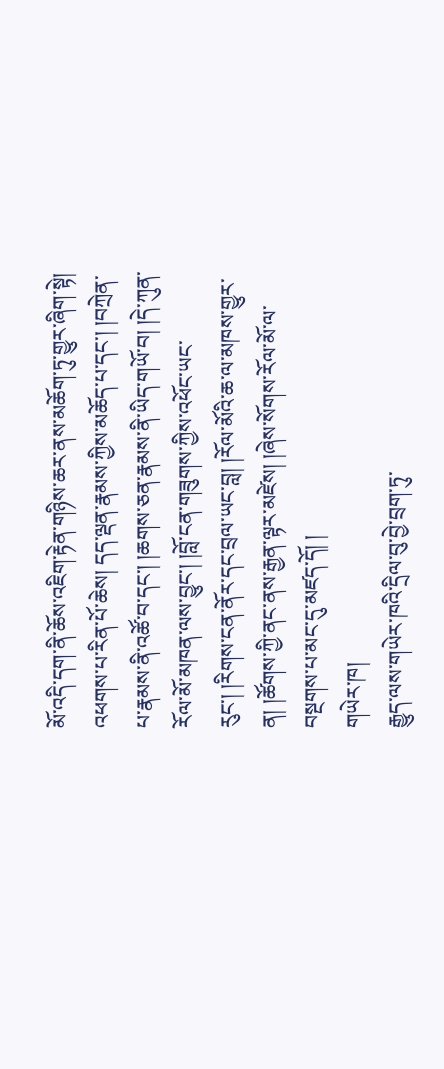མོ་འདི་དག་ནི་ཆོས་འཇིག་རྟེན་གཉིས་ཆར་ནས་མཆོག་ཏུ་གྱུར་ཞིག་སྟེ། འཕགས་པ་རིན་པོ་ཆེས། དད་ལྡན་རྣམས་ཀྱིས་མཆོད་པ་དང་། །བཀྲེན་པ་རྣམས་ནི་འཚོ་བ་དང་། །ཆགས་ཅན་རྣམས་ནི་ཡིད་གཡོ་བ། །དེ་ཀུན་རོལ་མོ་མཁན་ལས་བྱུང་། །བློ་ངན་གཟུགས་ཀྱིས་འཕོང་ཡང་རུང་། །རིགས་ངན་ནོར་དང་བྲལ་ཡང་བླ། །རོལ་མོའི་ཆ་ལ་མཁས་གྱུར་ན། །ཚོགས་ཀྱི་ནང་ནས་རྒྱན་ལྟར་མཛེས། །ཞེས་སོགས་རོལ་མོ་ལ་བསྔགས་པ་མང་དུ་མཛད་དོ། །
གཡེར་ཁ།
རྒྱུད་ལས་གཡེར་ཁའི་དྲིལ་བུ་བྱེ་བྲག་ཏུ་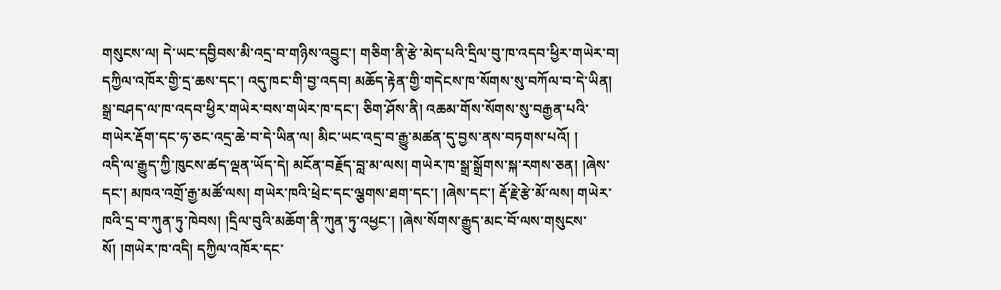གསུངས་ལ། དེ་ཡང་དབྱིབས་མི་འདྲ་བ་གཉིས་འབྱུང་། གཅིག་ནི་རྩེ་མེད་པའི་དྲིལ་བུ་ཁ་འདབ་ཕྱིར་གཡེར་བ། དཀྱིལ་འཁོར་གྱི་དྲ་ཆས་དང་། འདུ་ཁང་གི་བྱ་འདབ། མཆོད་རྟེན་གྱི་གདེངས་ཁ་སོགས་སུ་བཀོལ་བ་དེ་ཡིན། སྒྲ་བཤད་ལ་ཁ་འདབ་ཕྱིར་གཡེར་བས་གཡེར་ཁ་དང་། ཅིག་ཤོས་ནི། འཆམ་གོས་སོགས་སུ་བརྒྱན་པའི་གཡེར་རྡོག་དང་ཧ་ཅང་འདྲ་ཆེ་བ་དེ་ཡིན་ལ། མིང་ཡང་འདྲ་བ་རྒྱུ་མཚན་དུ་བྱས་ནས་བཏགས་པའོ། །
འདི་ལ་རྒྱུད་ཀྱི་ཁུངས་ཚད་ལྡན་ཡོད་དེ། མངོན་བརྗོད་བླ་མ་ལས། གཡེར་ཁ་སྒྲ་སྒྲོགས་སྐ་རགས་ཅན། །ཞེས་དང་། མཁའ་འགྲོ་རྒྱ་མཚོ་ལས། གཡེར་ཁའི་ཕྲེང་དང་ལྕགས་ཐག་དང་། །ཞེས་དང་། རྡོ་རྗེ་རྩེ་མོ་ལས། གཡེར་ཁའི་དྲ་བ་ཀུན་ཏུ་ཁེབས། །དྲིལ་བུའི་མཆོག་ནི་ཀུན་ཏུ་འཕྱང་། །ཞེས་སོགས་རྒྱུད་མང་བོ་ལས་གསུངས་སོ། །གཡེར་ཁ་འདི། དཀྱིལ་འཁོར་དང་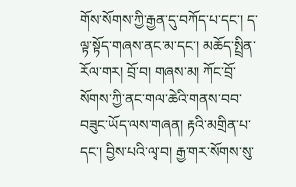གོས་སོགས་ཀྱི་རྒྱན་དུ་བཀོད་པ་དང་། ད་ལྟ་སྟོད་གཞས་ནང་མ་དང་། མཆོད་སྤྲིན་རོལ་གར། བྲོ་བ། གཞས་མ། ཀོང་བྲོ་སོགས་ཀྱི་ནང་གལ་ཆེའི་གནས་བབ་བཟུང་ཡོད་ལས་གཞན། རྟའི་མགྲིན་པ་དང་། བྱིས་པའི་ལྭ་བ། རྒྱ་གར་སོགས་སུ་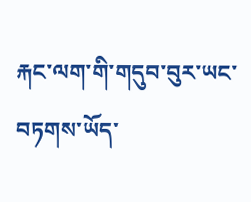རྐང་ལག་གི་གདུབ་བུར་ཡང་བཏགས་ཡོད་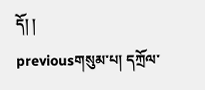དོ། །
previousགསུམ་པ། དཀྲོལ་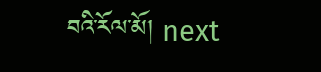བའི་རོལ་མོ། next